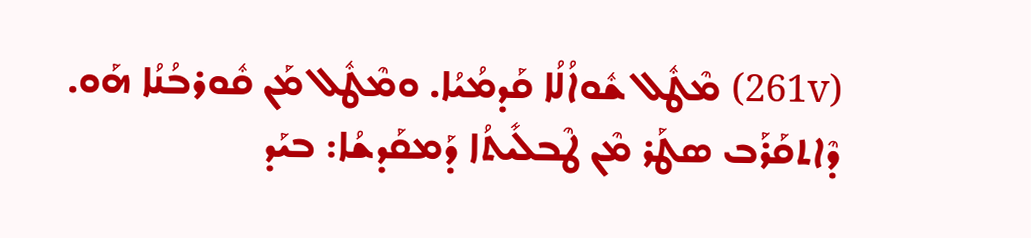(261v) ܡܶܛܽܠ ܫܽܘܐܳܠܳܐ ܩܰܕܡܳܝܳܐ. ܘܡܶܛܽܠ ܡܰܢ ܩܽܘܪܒܳܢܳܐ ܗܰܘ. ܕܶܐܬܩܰܪܰܒ ܣܛܰܪ ܡܶܢ ܛܶܒܠܺܝܬܳܐ ܕܰܡܩܰܕܫܳܐ: ܒܝܰܕ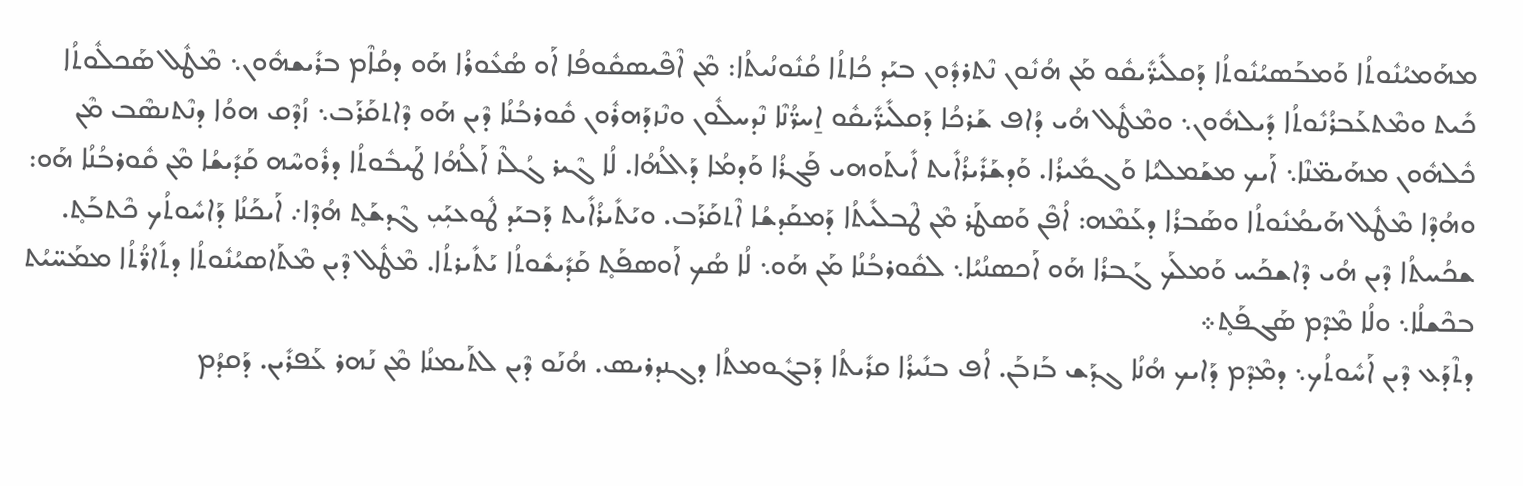ܡܗܰܡܝܳܢܽܘܬܳܐ ܘܰܡܒܰܣܝܳܢܽܘܬܳܐ ܕܰܩܠܺܝܪ̈ܺܝܩܽܘ ܡܰܢ ܗܳܢܽܘܢ ܢܶܬܪܕܽܘܢ ܒܝܰܕ ܟܳܐܬܳܐ ܩܳܢܽܘܢܳܝܬܳܐ: ܡܶܢ ܐܶܦܶܝܣܩܽܘܦܳܐ ܐܰܘ ܣܳܥܽܘܪܳܐ ܗܰܘ ܕܩܳܐܶܡ ܒܪܺܝܫܗܽܘܢ܆ ܡܶܛܽܠ ܣܰܟܠܽܘܬܳܐ ܟܺܝܬ ܘܡܶܬܥܰܒܪܳܢܽܘܬܳܐ ܕܺܝܠܗܽܘܢ܆ ܘܡܶܛܽܠ ܗܳܝ ܕܳܐܦ ܫܰܪܟܳܐ ܕܰܩܠܺܝܪ̈ܺܝܩܽܘ ܐ̱ܚܪ̈ܳܢܶܐ ܢܶܕܚܠܽܘܢ ܘܢܶܙܕܰܗܪܽܘܢ ܩܽܘܪܒܳܢܳܐ ܕܶܝܢ ܗܰܘ ܕܶܐܬܩܰܪܰܒ܆ ܙܳܕܶܩ ܗܘܳܐ ܕܢܶܬܢܣܶܒ ܡܶܢ ܟܽܠܗܽܘܢ ܡܗܰܝܡ̈ܢܶܐ܆ ܐܰܝܟ ܡܫܰܡܠܝܳܐ ܘܰܓܡܺܝܪܳܐ. ܘܰܕܫܰܪܺܝܪܳܐܺܝܬ ܐܺܝܬܰܘܗܝ ܦܰܓܪܳܐ ܘܰܕܡܳܐ ܕܰܐܠܳܗܳܐ. ܠܳܐ ܓܶܝܪ ܓܳܠܶܙ ܐܰܠܳܗܳܐ ܛܰܝܒܽܘܬܳܐ ܕܪܽܘܚܶܗ ܩܰܕܺܝܫܳܐ ܡܶܢ ܩܽܘܪܒܳܢܳܐ ܗܰܘ: ܘܗܳܕܶܐ ܡܶܛܽܠ ܗܰܝܡܳܢܽܘܬܳܐ ܘܣܰܒܪܳܐ ܕܥܰܡܶܗ: ܐܳܦܶܢ ܘܰܣܛܰܪ ܡܶܢ ܛܶܒܠܺܝܬܳܐ ܕܰܡܩܰܕܫܳܐ ܐܶܬܩܰܪܰܒ. ܘܝܰܬܺܝܪܳܐܺܝܬ ܕܰܒܝܰܕ ܛܽܘܥܝܼܰܝܼ ܓܶܕܫܰܬ̥ ܗܳܕܶܐ܇ ܐܰܝܟܰܢܳܐ ܕܰܐܚܽܘܬܳܟ ܟܶܬܒܰܬ̥. ܫܟܳܚܬܳܐ ܕܶܝܢ ܗܳܝ ܕܶܐܫܟܰܚ ܘܰܡܠܰܟ ܓܰܒܪܳܐ ܗܰܘ ܐܰܟܣܢܳܝܳܐ܆ ܠܩܽܘܪܒܳܢܳܐ ܡܰܢ ܗܰܘ܆ ܠܳܐ ܣܳܟ ܐܰܘܣܦܰܬ̥ ܩܰܕܺܝܫܽܘܬܳܐ ܝܰܬܺܝܪܬܳܐ. ܡܶܛܽܠ ܕܶܝܢ ܡܶܬܰܐܣܝܳܢܽܘܬܳܐ ܕܬܺܐܪ̈ܳܬܳܐ ܡܡܰܚ̈ܝܳܬ ܒܟܶܫܠܳܐ܆ ܘܠܳܐ ܡܶܕܶܡ ܣܰܓܦܰܬ̥܀
ܕܬܶܕܰܥ ܕܶܝܢ ܐܰܚܽܘܬܳܟ܆ ܕܡܶܕܶܡ ܕܰܐܝܟ ܗܳܢܳܐ ܓܕܰܫ ܒܰܙܒܰܢ. ܐܳܦ ܒܢܺܝܪܳܐ ܩܪܺܝܬܳܐ ܕܰܒܓܽܘܡܬܳܐ ܕܓܢܕܪܝܣ. ܗܳܢܰܘ ܕܶܝܢ ܠܬܰܝܡܢܳܐ ܡܶܢ ܢܰܗܪ ܥܰܦܪܺܝܢ. ܕܰܩܕܳܡ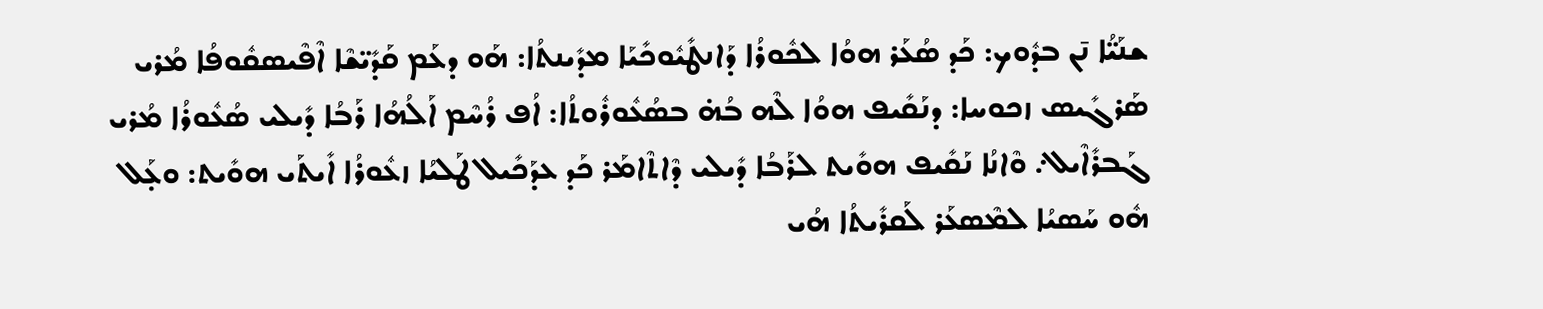ܫܢܰܝ̈ܳܐ ܢ̄ܢ ܒܕܽܘܟ: ܟܰܕ ܣܳܥܰܪ ܗܘܳܐ ܠܟܽܘܪܳܐ ܕܰܐܢܛܺܝܽܘܟܺܝܰܐ ܡܕܺܝܢܬܳܐ: ܗܰܘ ܕܥܰܡ ܩܰܕܺܝ̈ܫܶܐ ܐܶܦܶܝܣܩܽܘܦܳܐ ܡܳܪܝ ܣܰܪܓܺܝܣ ܙܟܘܚܐ: ܕܢܰܩܺܝܦ ܗܘܳܐ ܠܶܗ ܒܳܗ̇ ܒܣܳܥܽܘܪܽܘܬܳܐ: ܐܳܦ ܪܳܚܶܡ ܐܰܠܳܗܳܐ ܪܰܒܳܐ ܕܺܝܠܝ ܣܳܥܽܘܪܳܐ ܡܳܪܝ ܓܰܒܪܺܐܶܝܠ܇ ܘܶܐܢܳܐ ܢܰܩܺܝܦ ܗܘܺܝܬ ܠܪܰܒܳܐ ܕܺܝܠܝ ܕܶܐܬܶܐܡܰܪ ܟܰܕ ܥܕܰܟܺܝܠ ܛܰܠܝܳܐ ܙܥܽܘܪܳܐ ܐܺܝܬܰܝ ܗܘܺܝܬ: ܘܥ̣ܰܠ ܗܽܘ ܚܰܣܝܳܐ ܠܡܶܣܥܰܪ ܠܰܩܪܺܝܬܳܐ ܗܳܝ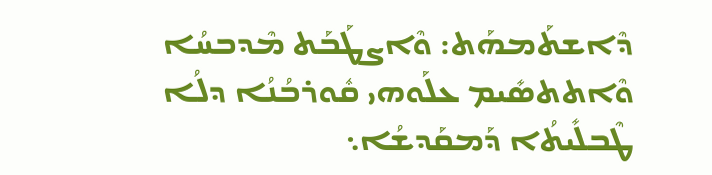ܕܶܐܫܬܰܡܗܰܬ: ܘܶܐܨܛܰܒܰܬ ܡܶܕܒܚܳܐ ܘܶܐܬܬܣܺܝܡ ܥܠܰܘܗܝ ܩܽܘܪܒܳܢܳܐ ܕܠܳܐ ܛܶܒܠܺܝܬܳܐ ܕܰܡܩܰܕܫܳܐ܆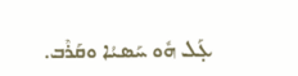ܥ̣ܰܠ ܗܽܘ ܚܰܣܝܳܐ ܘܩܰܪܶܒ.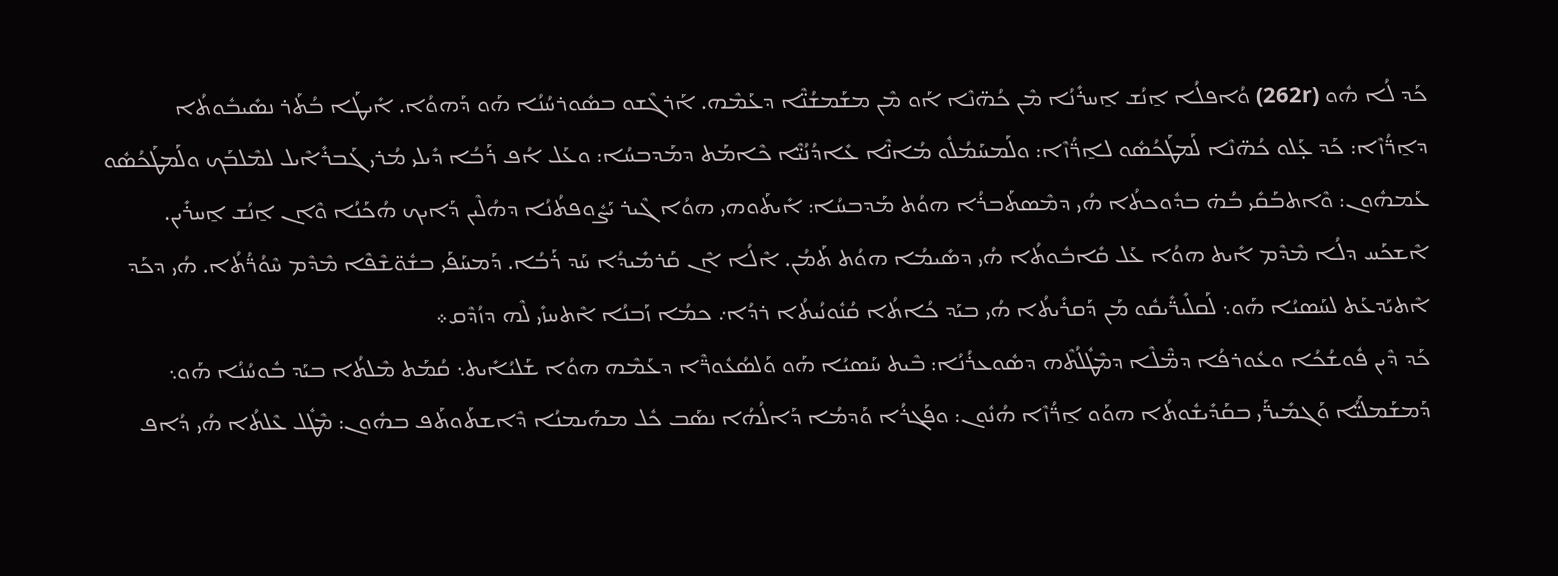ܟܰܕ ܠܳܐ ܗܽܘ (262r) ܘܳܐܦܠܳܐ ܐ̱ܢܳܫ ܐ̱ܚܪܺܢܳܐ ܡܶܢ ܟܳܗ̈ܢܶܐ ܐܰܘ ܡܶܢ ܡܫܰܡܫܳܢ̈ܶܐ ܕܥܰܡܶܗ. ܐܰܪܓܶܫܘ ܒܣܽܘܪܚܳܢܳܐ ܗܰܘ ܕܰܗܘܳܐ. ܐܺܝܛܰܐ ܒܳܬܰܪ ܢܣܺܝܒܽܘܬܳܐ ܕܐ̱ܪ̈ܳܙܶܐ: ܟܰܕ ܥ̣ܰܠܘ ܟܳܗ̈ܢܶܐ ܠܰܡܛܰܟܳܣܽܘ ܠܐ̱ܪ̈ܳܙܶܐ: ܘܠܰܡܚܰܡܳܠܽܘ ܡܳܐܢ̈ܶܐ ܥܺܐܕܳܢܳܝ̈ܶܐ ܟܶܐܡܰܬ ܕܡܰܕܒܚܳܐ: ܘܥܰܠ ܐܳܦ ܪܰܒܳܐ ܕܺܝܠܝ ܡܳܪܝ ܓܰܒܪܺܐܶܝܠ ܠܡܶܠܒܰܟ ܘܠܰܡܛܰܟܳܣܽܘ ܥܰܡܗܽܘܢ: ܘܶܐܬܒܰܩܺܝ ܒܳܗ̇ ܒܕܽܘܟܬܳܐ ܗܳܝ ܕܡܶܣܬܰܒܪܳܐ ܗܘܳܬ ܡܰܕܒܚܳܐ: ܐܺܝܬܰܘܗܝ ܗܘܳܐ ܓܶܝܪ ܝܰܨܽܘܦܬܳܢܳܐ ܕܗܳܠܶܝܢ ܕܰܐܝܟ ܗܳܟܰܢܳܐ ܘܶܐܢ ܐ̱ܢܳܫ ܐ̱ܚܪܺܝܢ. ܐܶܫܟܰܚ ܕܠܳܐ ܡܶܕܶܡ ܐܺܝܬ ܗܘܳܐ ܥܰܠ ܩܺܐܒܽܘܬܳܐ ܗܳܝ ܕܣܺܝܡܳܐ ܗܘܳܬ ܬܰܡܳܢ. ܐܶܠܳܐ ܐܶܢ ܩܰܪܡܺܝܕܳܐ ܚܰܕ ܪܰܒܳܐ. ܕܰܡܚܰܦܰܝ ܒܫܽܘ̈ܫܶܦܶܐ ܡܶܕܶܡ ܚܶܘܳܪ̈ܳܬܳܐ. ܗܳܝ ܕܟܰܕ ܐܶܬܝܰܕܥܰܬ ܠܚܰܣܝܳܐ ܗܰܘ܆ ܠܰܩܠܺܝܪ̈ܺܝܩܽܘ ܡܰܢ ܕܰܩܪܺܝܬܳܐ ܗܳܝ ܒܝܰܕ ܟܳܐܬܳܐ ܩܳܢܽܘܢܳܝܬܳܐ ܪܕܳܐ܇ ܟܡܳܐ ܙܰܒܢܳܐ ܐܶܬܚܙܺܝ ܠܶܗ ܕܙܳܕܶܩ܀
ܟܰܕ ܕܶܝܢ ܦܽܘܫܳܟܳܐ ܘܥܽܘܪܦܳܐ ܕܡ̈ܶܠܶܐ ܕܡܶܛܽܠܳܬܶܗ ܕܣܽܘܥܪܳܢܳܐ: ܒܶܝܬ ܚܰܣܝܳܐ ܗܰܘ ܘܰܠܣܳܥܽܘܪ̈ܶܐ ܕܥܰܡܶܗ ܗܘܳܐ ܫܰܠܝܳܐܺܝܬ܆ ܩܳܡܰܬ ܡܶܠܬܳܐ ܒܝܰܕ ܒܽܘܚܳܢܳܐ ܗܰܘ܆ ܕܰܡܫܰܡܠܰܝ̈ܳܐ ܘܰܓܡܺܝܪ̈ܰܝ ܒܩܰܕܺܝܫܽܘܬܳܐ ܗܘܰܘ ܐ̱ܪ̈ܳܙܶܐ ܗܳܢܽܘܢ: ܘܦܰܓܪܳܐ ܘܰܕܡܳܐ ܕܰܐܠܳܗܳܐ ܢܣܰܒ ܟܽܠ ܡܗܰܝܡܢܳܐ ܕܶܐܫܬܰܘܬܰܦ ܒܗܽܘܢ: ܡܶܛܽܠ ܥܶܠܬܳܐ ܗܳܝ ܕܳܐܦ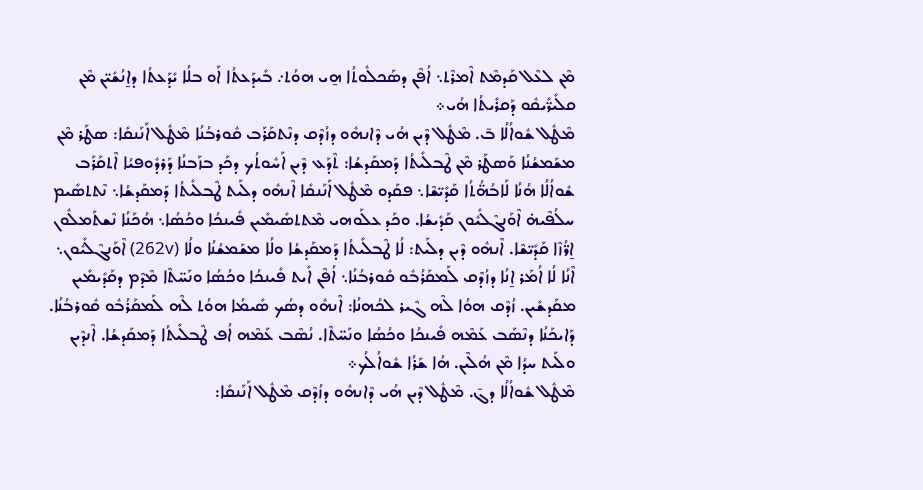ܡܶܢ ܠܥܶܠ ܩܰܕܡܶܬ ܐܶܡܪܶܬ܆ ܐܳܦܶܢ ܕܣܰܟܠܽܘܬܳܐ ܗ̱ܝ ܗܘܳܬ܇ ܒܺܝܕܰܥܬܳܐ ܐܰܘ ܒܠܳܐ ܝܺܕܰܥܬܳܐ ܕܐ̱ܢܳܫܺܝ̈ܢ ܡܶܢ ܩܠܺܝܪ̈ܺܝܩܽܘ ܕܰܩܪܺܝܬܳܐ ܗܳܝ܀
ܡܶܛܽܠ ܫܽܘܐܳܠܳܐ ܒ̄. ܡܶܛܽܠ ܕܶܝܢ ܗܳܝ ܕܶܐܢܗܽܘ ܕܙܳܕܶܩ ܕܢܶܬܩܰܪܰܒ ܩܽܘܪܒܳܢܳܐ ܡܶܛܽܠ ܐܰܢܰܢܩܺܐ: ܣܛܰܪ ܡܶܢ ܡܫܰܡܫܳܢܳܐ ܘܰܣܛܰܪ ܡܶܢ ܛܶܒܠܺܝܬܳܐ ܕܰܡܩܰܕܫܳܐ: ܬܶܕܰܥ ܕܶܝܢ ܐܰܚܽܘܬܳܟ ܕܟܰܕ ܒܙܰܒܢܳܐ ܕܰܪܕܽܘܦܝܳܐ ܐܶܬܩܰܪܰܒ ܫܽܘܐܳܠܳܐ ܗܳܢܳܐ ܠܰܐܒܳܗ̈ܳܬܳܐ ܩܰܕܺܝ̈ܫܶܐ܆ ܦܩܰܕܘ ܡܶܛܽܠ ܐܰܢܰܢܩܺܐ ܐܶܢܗܽܘ ܕܠܰܝܬ ܛܶܒܠܺܝܬܳܐ ܕܰܡܩܰܕܫܳܐ܆ ܢܶܬܬܣܺܝܡ ܚܠܳܦܶܝܗ̇ ܐܶܘܰܢܓܶܠܺܝܽܘܢ ܩܰܕܺܝܫܳܐ. ܘܟܰܕ ܥܠܰܘܗܝ ܡܶܬܬܣܺܝܡܺܝܢ ܦܺܝܢܟܳܐ ܘܟܳܣܳܐ܆ ܗܳܟܰܢܳܐ ܢܶܫܬܰܡܠܽܘܢ ܐ̱ܪ̈ܳܙܶܐ ܩܰܕܺܝ̈ܫܶܐ. ܐܶܢܗܽܘ ܕܶܝܢ ܕܠܰܝܬ: ܠܳܐ ܛܶܒܠܺܝܬܳܐ ܕܰܡܩܰܕܫܳܐ ܘܠܳܐ ܡܫܰܡܫܳܢܳܐ ܘܠܳܐ (262v) ܐܶܘܰܢܓܶܠܺܝܽܘܢ܆ ܐܶܢܳܐ ܠܳܐ ܐܳܡܰܪ ܐ̱ܢܳܐ ܕܙܳܕܶܩ ܠܰܡܩܰܪܳܒܽܘ ܩܽܘܪܒܳܢܳܐ܆ ܐܳܦܶܢ ܐܺܝܬ ܦܺܝܢܟܳܐ ܘܟܳܣܳܐ ܘܢܰܚ̈ܬܶܐ ܡܶܕܶܡ ܕܩܰܕܺܝܡܺܝܢ ܡܩܰܕܫܺܝܢ. ܙܳܕܶܩ ܗܘܳܐ ܠܶܗ ܓܶܝܪ ܠܟܳܗܢܳܐ: ܐܶܢܗܽܘ ܕܣܳܟ ܣܺܝܡܳܐ ܗܘܳܬ ܠܶܗ ܠܰܡܩܰܪܳܒܽܘ ܩܽܘܪܒܳܢܳܐ. ܕܰܐܝܟܰܢܳܐ ܕܢܶܣܰܒ ܥܰܡܶܗ ܦܺܝܢܟܳܐ ܘܟܳܣܳܐ ܘܢܰܚ̈ܬܶܐ. ܢܳܣܶܒ ܥܰܡܶܗ ܐܳܦ ܛܶܒܠܺܝܬܳܐ ܕܰܡܩܰܕܫܳܐ. ܐܶܢܕܶܝܢ ܘܠܰܝܬ ܚܕܳܐ ܡܶܢ ܗܳܠܶܝܢ. ܗܳܐ ܫܰܪܳܐ ܫܽܘܐܳܠܳܟ܀
ܡܶܛܽܠ ܫܽܘܐܳܠܳܐ ܕܓ̄. ܡܶܛܽܠ ܕܶܝܢ ܗܳܝ ܕܶܐܢܗܽܘ ܕܙܳܕܶܩ ܡܶܛܽܠ ܐܰܢܰܢܩܺܐ: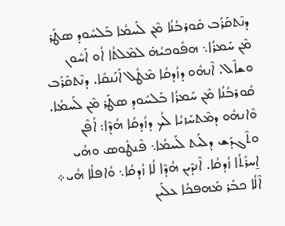ܕܢܶܬܩܰܪܰܒ ܩܽܘܪܒܳܢܳܐ ܡܶܢ ܠܰܚܡܳܐ ܒܰܠܚܽܘܕ ܣܛܰܪ ܡܶܢ ܚܰܡܪܳܐ܆ ܗܦܽܘܟܝܳܗ̇ ܠܡܶܠܬܳܐ ܐܳܘ ܐܰܚܽܘܢ ܘܫܐܶܠ. ܐܶܢܗܽܘ ܕܙܳܕܩܳܐ ܡܶܛܽܠ ܐܰܢܰܢܩܺܐ. ܕܢܶܬܩܰܪܰܒ ܩܽܘܪܒܳܢܳܐ ܡܶܢ ܚܰܡܪܳܐ ܒܰܠܚܽܘܕ ܣܛܰܪ ܡܶܢ ܠܰܚܡܳܐ. ܘܶܐܢܗܽܘ ܕܡܶܬܚܰܙܝܳܐ ܠܳܟ ܕܙܳܕܩܳܐ ܗܳܕܶܐ: ܐܳܦܶܢ ܘܬܶܓܕܰܫ ܕܠܰܝܬ ܠܰܚܡܳܐ܆ ܦܶܢܛܽܘܣ ܘܗܳܝ ܐ̱ܚܪܺܬܳܐ ܙܳܕܩܳܐ. ܐܶܢܕܶܝܢ ܗܳܕܶܐ ܠܳܐ ܙܳܕܩܳܐ܆ ܘܳܐܦܠܳܐ ܗܳܝ܀
ܐܶܠܳܐ ܟܒܰܪ ܡܰܗܦܟܳܐ ܥܠܰܝܢ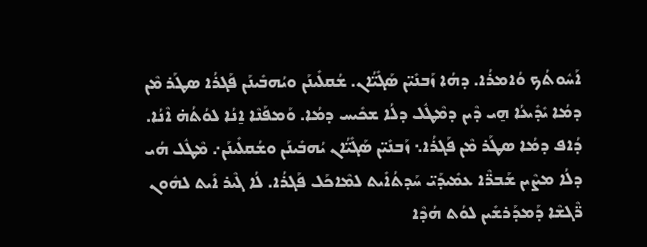ܐܰܚܽܘܬܳܟ ܘܳܐܡܪܳܐ. ܕܗܳܐ ܙܰܒܢܺܝ̈ܢ ܣܰܓܺܝ̈ܳܐܢ. ܫܳܩܠܺܝܢܰܢ ܘܝܳܗܒܺܝܢܰܢ ܦܰܓܪܳܐ ܣܛܰܪ ܡܶܢ ܕܡܳܐ ܝܺܕܺܝܥܳܐ ܗ̱ܝ ܕܶܝܢ ܕܡܶܛܽܠ ܕܠܳܐ ܫܟܺܝܚ ܕܡܳܐ. ܘܰܡܦܰܢܶܐ ܐ̱ܢܳܐ ܠܘܳܬܳܗ̇ ܐܶܢܳܐ. ܕܳܐܦ ܕܡܳܐ ܣܛܰܪ ܡܶܢ ܦܰܓܪܳܐ܆ ܙܰܒܢܺܝ̈ܢ ܣܰܓܺܝ̈ܳܐܢ ܝܳܗܒܺܝܢܰܢ ܘܫܳܩܠܺܝܢܰܢ܇ ܡܶܛܽܠ ܗܳܝ ܕܠܳܐ ܡܨܶܝܢ ܫܰܒܪ̈ܶܐ ܥܡܺܝܕܰܝ̈ ܚܰܕܬܳܐܺܝܬ ܠܡܶܐܟܰܠ ܦܰܓܪܳܐ. ܠܳܐ ܓܶܝܪ ܐܺܝܬ ܠܗܽܘܢ ܪ̈ܶܓܫܶܐ ܕܰܡܕܰܪܫܺܝܢ ܠܘܳܬ ܗܳܕܶܐ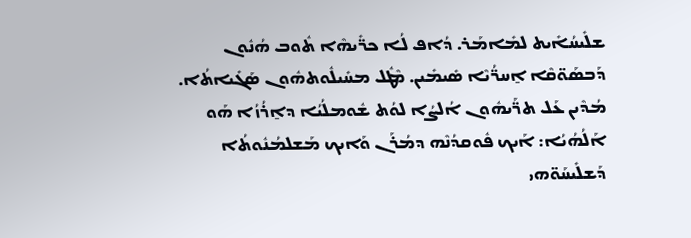ܫܠܺܝܚܳܐܺܝܬ ܠܡܺܐܡܰܪ. ܕܳܐܦ ܠܳܐ ܟܪ̈ܺܝܗܶܐ ܬܽܘܒ ܗܳܢܽܘܢ ܕܰܒܣܰܘ̈ܩܶܐ ܐ̱ܚܪ̈ܳܝܶܐ ܣܺܝܡܺܝܢ. ܡܶܛܽܠ ܡܚܺܝܠܽܘܬܗܽܘܢ ܣܰܓܺܝܐܬܳܐ. ܡܳܕܶܝܢ ܥܰܠ ܬܪ̈ܰܝܗܽܘܢ ܐܳܠܨܳܐ ܠܘܳܬ ܫܽܘܡܠܳܝܳܐ ܕܐ̱ܪܳܙܳܐ ܗܰܘ ܐܰܠܳܗܳܝܳܐ: ܐܰܝܟ ܦܽܘܩܕܳܢܶܗ ܕܡܳܪܰܢ ܘܰܐܝܟ ܡܰܫܠܡܳܢܽܘܬܳܐ ܕܰܫܠܺܝܚܰܘ̈ܗܝ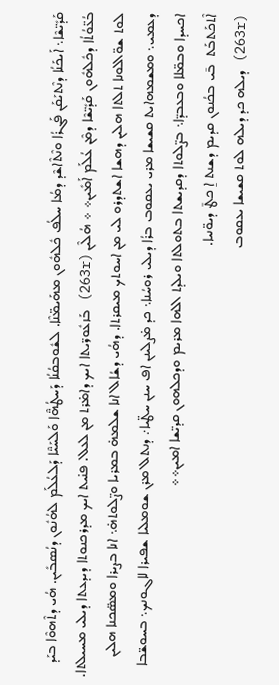ܩܰܕܺܝ̈ܫܶܐ܆ ܐܰܝܟܰܢܳܐ ܕܢܶܬܝܰܩܰܢ ܦܰܓܪܳܐ ܘܢܶܬܶܐܫܶܕ ܕܡܳܐ ܚܠܳܦ ܟܽܠܗܽܘܢ ܡܗܰܝܡ̈ܢܶܐ. ܠܫܽܘܒܩܳܢܳܐ ܕܰܚܛܳܗ̈ܶܐ ܘܰܠܚܰܝ̈ܶܐ ܕܰܠܥܳܠܰܡ ܠܗܳܢܽܘܢ ܕܢܳܣܒܺܝܢ. ܗܳܝ ܕܬܶܗܘܶܐ ܒܝܰܕ ܒܳܥ̈ܘܳܬܳܐ ܕܟܽܠܗܽܘܢ ܩܰܕܺܝ̈ܫܶܐ ܕܡܶܢ ܥܳܠܰܡ ܐܰܡܺܝܢ܀ ܀ ܗܳܠܶܝܢ (263r) ܒܰܙܥܽܘܪ̈ܝܬܐ ܐܝܟ ܕܐܡ̇ܪܬ ܡܢ ܠܥܠ. ܦܢ̇ܝܬ ܐܝܟ ܡܕܪܟܢܘܬܐ ܕܝܕܥܬܐ ܕܝܠܝ ܡܚܝܠܬܐ. ܠܘܬ ܫܘ̈ܐܠܘܢܐ ܬܠܬܐ ܗܠܝܢ ܕܗܫܐ ܐܫܬܕܪܘ ܠܝ ܡܢ ܐܚܘܬܟ ܡܝܩܪܬܐ. ܕܗܳܝ ܕܫܳܐܠ ܐܢܐ ܫܠܡܗ̇ ܒܡܪܝܐ ܘܨ̈ܠܘܬܗ̇܆ ܐܢܐ ܒܨܝܪܐ ܘܡܣ̈ܟܢܐ ܗܠܝܢ ܕܥܡܝ܆ ܘܡܫܡܗܐܝܬ ܩܫܝܫܐ ܡܪܝ ܝܥܩܘܒ ܒܪܳܐ ܕܝܠܝ ܪܘܚܳܢܐ܆ ܟܕ ܡ̇ܨܠܝܢܢ ܐܦ ܚܢܢ ܚܛ̈ܝܐ܇ ܕܢܬܠ ܡܪܢ ܫܘܡܠܝܐ ܫܦܝܪܐ ܠܐܓܘܢܟ܆ ܒܚܘܫ̈ܒܐ ܐܟܚܕܐ ܘܒܡ̈ܠܐ ܘܒܥܒܕ̈ܐ܆ ܒܨ̈ܠܘܬܐ ܕܩܕܝܫܬܐ ܒܬܘܠܬܐ ܘܝܠܕܬ ܐܠܗܐ ܡܪܝܡ ܘܕܟܠܗܘܢ ܩܕܝ̈ܫܐ ܐܡܝܢ܀܀
ܐܶܬܟܰܬܒܰܬ  ܒ̄ܝ ܒܟܳܢܘܢ ܩܕܝܡ ܕܫܢܬ ܐ̱ ܟܛ̄ ܕܝܘ̈ܢܝܐ.
(263r) ܕܝܠܗ ܟܕ ܕܝܠܗ ܠܘܬ ܩܫܝܫܐ ܝܥܩܘܒ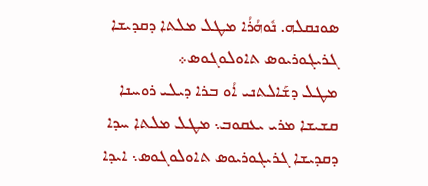ܣܘܢܩܠܗ. ܢܽܘܗܳܪܳܐ ܡܛܠ ܡܠܬܐ ܕܩܕܝܫܐ ܓܪܝܓܘܪܝܘܣ ܬܐܘܠܘܓܘܣ܀
ܡܛܠ ܕܫܰܐܠܬܢܝ ܐܳܘ ܒܪܐ ܕܝܠܝ ܪܘܚܢܐ ܩܫܝܫܐ ܡܪܝ ܝܥܩܘܒ܆ ܡܛܠ ܡܠܬܐ ܚܕܐ ܕܩܕܝܫܐ ܓܪܝܓܘܪܝܘܣ ܬܐܘܠܘܓܘܣ܆ ܐܝܕܐ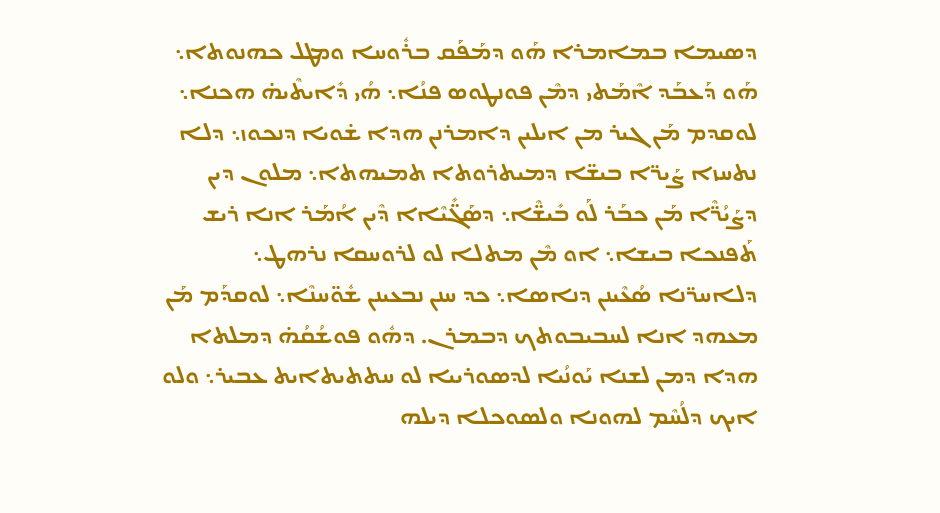ܕܣܝܡܐ ܒܡܐܡܪܐ ܗܰܘ ܕܡܰܦܰܩ ܒܪܽܘܚܐ ܘܡܛܠ ܟܗܢܘܬܐ܆ ܗܰܘ ܕܰܥܒܰܕ ܐܶܡܰܬܝ ܕܡܶܢ ܦܘܢܛܘܣ ܦܢܳܐ܆ ܗܳܝ ܕܺܐܝܬܶܝܗ̇ ܗܟܢܐ܆ ܠܘܩܕܡ ܡܰܢ ܓܝܪ ܡܢ ܐܝܠܝܢ ܕܐܡܪܢܢ ܗܕܐ ܫ̇ܘܝܐ ܕܢܟܘܙ܆ ܕܠܐ ܢܬܚܙܐ ܨܰܝܪ̈ܐ ܒܝܫ̈ܐ ܕܡܝܬܪܘܬܐ ܬܡܝܗܬܐ܆ ܡܠܘܢ ܕܝܢ ܕܨܰܝܳܪ̈ܶܐ ܡܰܢ ܟܒܰܪ ܠܰܘ ܒܺܝܫ̈ܶܐ܆ ܕܣܰܓ̈ܺܝܶܐܐ ܕܶܝܢ ܐܳܡܰܪ ܐܢܐ ܪܝܫ ܬܰܦܢܟܐ ܒܝܫܐ܆ ܐܘ ܡܶܢ ܡܬܠܐ ܠܘ ܠܪܘܚܩܐ ܢܪܗܛ܆ ܕܠܐܚܪ̈ܢܐ ܣܳܥܶܝܢܢ ܕܢܐܣܐ܆ ܟܕ ܚܢܢ ܢܒܥܝܢܢ ܫܽܘ̈ܚܢܶܐ܆ ܠܘܩܕܰܡ ܡܰܢ ܡܥܗܕ ܐܢܐ ܠܚܒܝܒܘܬܟ ܕܒܡܪܢ. ܕܗܽܘ ܦܘܫܳܩܳܗ̇ ܕܡܠܬܐ ܗܕܐ ܕܡܢ ܠܫܢܐ ܝܰܘܢܳܝܐ ܠܕܣܘܪܝܝܐ ܠܘ ܚܬܬܝܬܐܝܬ ܥܒܝܪ܆ ܘܠܘ ܐܝܟ ܕܠܳܚܶܡ ܠܗܘܢܐ ܘܠܣܘܟܠܐ ܕܝܠܗ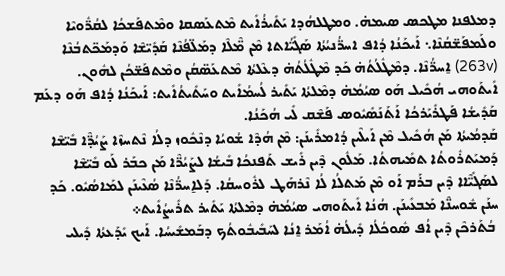ܕܡܠܦܢܐ ܡܛܟܣ ܣܝܡܗ̇. ܘܡܛܠܗܳܕܐ ܝܰܬܺܝܪܳܐܺܝܬ ܡܶܬܥܰܣܩܐ ܘܡܶܬܦܰܫܟܳܐ ܠܩܳܪ̈ܽܘܝܶܐ ܘܠܰܡܦܰܫ̈ܩܳܢܶܐ܆ ܐܰܝܟܰܢܳܐ ܕܳܐܦ ܐܚܪ̈ܳܢܝܳܬܳܐ ܣܰܓܺܝ̈ܳܐܬܐ ܡܶܢ ܡ̈ܶܠܶܐ ܕܡܰܠ̈ܦܳܢܶܐ ܩܰܕܺܝ̈ܫܶܐ ܘܰܕܡܰܟ̈ܬܒܳܢܶܐ (263v) ܐ̱ܚܪ̈ܳܢܶܐ. ܕܡܶܛܽܠܳܬܳܗ̇ ܟܰܕ ܡܶܛܽܠܳܬܳܗ̇ ܕܥܶܠܬܳܐ ܡܶܬܥܰܣ̈ܩܳܢ ܘܡܶܬܦܰܫ̈ܟܳܢ ܠܗܽܘܢ. ܐܺܝܬܰܘܗܝ ܗܳܟܺܝܠ ܗܰܘ ܣܝܳܡܳܗ̇ ܕܡܶܠܬܳܐ ܝܰܬܺܝܪ ܠܳܚܡܳܐܺܝܬ ܘܚܰܬܺܝܬܳܐܺܝܬ: ܐܰܝܟܰܢܳܐ ܕܳܐܦ ܗܰܘ ܕܥܰܡ ܩܰܕܺܝܫܳܐ ܦܰܛܪܺܝܰܪܟܳܐ ܐܰܬܰܢܰܣܺܝܽܘܣ ܦܰܫܶܩ ܠܺܝ ܗܳܟܰܢܳܐ.
ܩܰܕܡܳܝܬܳܐ ܡܰܢ ܗܳܟܺܝܠ ܡܶܢ ܐܰܝܠܶܝܢ ܕܳܐܡܪܺܝܢܰܢ: ܡܶܢ ܗܳܕܶܐ ܫܳܘܝܳܐ ܕܢܶܟܽܘܙ ܕܠܳܐ ܢܶܬܚܙܶܐ ܨܰܝܳܕ̈ܶܐ ܒܺܝ̈ܫܶܐ ܕܰܡܝܰܬܪܽܘܬܳܐ ܬܡܺܝܗܬܳܐ. ܡܰܠܽܘܢ ܕܶܝܢ ܪܺܝܫ ܬܰܦܢܟܳܐ ܒܺܝܫܳܐ ܠܨܰܝܳܪ̈ܶܐ ܡܰܢ ܟܒܰܪ ܠܰܘ ܒܺܝ̈ܫܶܐ ܠܣܰܓܺܝ̈ܶܐܐ ܕܶܝܢ ܒܪܰܡ ܐܰܘ ܡܶܢ ܡܰܬܠܳܐ ܠܳܐ ܢܶܪܗܰܛ ܠܪܽܘܚܩܳܐ. ܕܰܠܐ̱ܚܪ̈ܳܢܶܐ ܣܳܥܶܝܢܰܢ ܠܡܰܐܣܳܝܽܘ. ܟܰܕ ܚܢܰܢ ܫܽܘܚܢ̈ܶܐ ܡܰܒܥܺܝܢܰܢ. ܗܳܢܳܐ ܐܺܝܬܰܘܗܝ ܣܝܳܡܳܗ̇ ܕܡܶܠܬܳܐ ܝܰܬܺܝܪ ܬܪܺܝܨܳܐܺܝܬ܀
 ܒܳܬܰܪܟܶܢ ܕܶܝܢ ܐܳܦ ܣܽܘܟܳܠܳܐ ܕܺܝܠܳܗ̇ ܐܳܡܰܪ ܐ̱ܢܳܐ ܠܚܰܒܺܝܒܽܘܬܳܟ ܕܒܰܡܫܺܝܚܳܐ. ܐܰܝܟ ܝܺܕܰܥܬܳܐ ܕܺܝܠܝ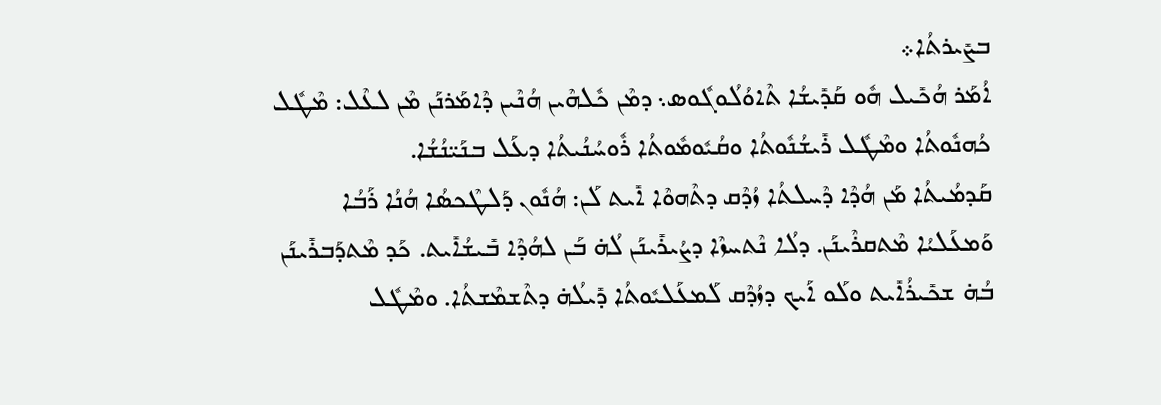ܒܨܺܝܪܬܳܐ܀
ܐܳܡܰܪ ܗܳܟܺܝܠ ܗܽܘ ܩܰܕܺܝܫܳܐ ܬܶܐܘܳܠܳܘܓܽܘܣ܆ ܕܡܶܢ ܟܽܠܗܶܝܢ ܗܳܢܶܝܢ ܕܶܐܡܰܪܢܰܢ ܡܶܢ ܠܥܶܠ: ܡܶܛܽܠ ܟܳܗܢܽܘܬܳܐ ܘܡܶܛܽܠ ܪܺܝܫܳܢܽܘܬܳܐ ܘܩܳܝܽܘܡܽܘܬܳܐ ܪܽܘܚܳܢܳܝܬܳܐ ܕܥܰܠ ܒܢܰܝ̈ܢܳܫܳܐ.
ܩܰܕܡܳܝܬܳܐ ܡܰܢ ܗܳܕܶܐ ܕܶܚܠܬܳܐ ܙܳܕܶܩ ܕܬܶܗܘܶܐ ܐܺܝܬ ܠܰܢ: ܗܳܢܽܘܢ ܕܰܠܛܶܟܣܳܐ ܗܳܢܳܐ ܪܰܒܳܐ ܘܰܡܥܰܠܝܳܐ ܡܶܬܩܪܶܝܢܰܢ. ܕܠܳܐ ܢܶܬܚܙܶܐ ܕܨܳܝܪܺܝܢܰܢ ܠܳܗ̇ ܒܰܢ ܠܗܳܕܶܐ ܒܺܝܫܳܐܺܝܬ. ܟܰܕ ܡܶܬܕܰܒܪܺܝܢܰܢ ܒܳܗ̇ ܫܟܺܝܪܳܐܺܝܬ ܘܠܰܘ ܐܰܝܟ ܕܙܳܕܶܩ ܠܰܡܥܰܠܝܽܘܬܳܐ ܕܺܝܠܳܗ̇ ܕܬܶܫܡܶܫܬܳܐ. ܘܡܶܛܽܠ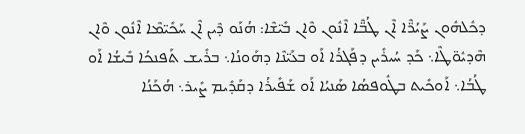ܕܟܽܠܗܽܘܢ ܨܰܝܳܪ̈ܶܐ ܐܶܢ ܛܳܒ̈ܶܐ ܐܶܢܽܘܢ ܘܶܐܢ ܒܺܝ̈ܫܶܐ: ܗܳܢܰܘ ܕܶܝܢ ܐܶܢ ܚܰܟܺܝ̈ܡܶܐ ܐܶܢܽܘܢ ܘܶܐܢ ܗܶܕܝܽܘ̈ܛܶܐ܆ ܟܰܕ ܚܳܝܪܺܝܢ ܕܦܰܓܪܳܐ ܐܰܘ ܒܥܰܝ̈ܢܶܐ ܕܗܰܘܢܳܐ܆ ܒܪܺܝܫ ܬܰܦܢܟܳܐ ܒܺܝܫܳܐ ܐܰܘ ܛܳܒܳܐ܆ ܐܰܘܟܺܝܬ ܒܛܽܘܦܣܳܐ ܣܰܢܝܳܐ ܐܰܘ ܫܰܦܺܝܪܳܐ ܕܩܰܕܺܝܡ ܨܺܝܪ܆ ܗܳܟܰܢܳܐ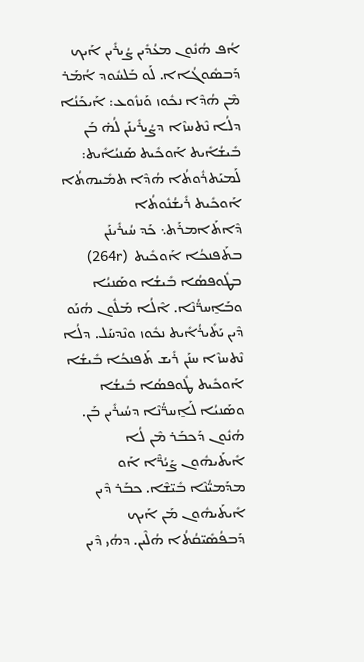ܐܳܦ ܗܳܢܽܘܢ ܡܥܳܕܺܝܢ ܨܳܝܪܺܝܢ ܐܰܝܟ ܕܰܒܣܽܘܓܳܐܐ. ܠܰܘ ܒܰܠܚܽܘܕ ܐܳܡܰܪ ܡܶܢ ܗܳܕܶܐ ܢܟܽܘܙ ܘܰܢܙܽܘܥ: ܐܰܝܟܰܢܳܐ ܕܠܳܐ ܢܶܬܚܙܶܐ ܕܨܳܝܪܺܝܢܰܢ ܠܳܗ̇ ܒܰܢ ܒܺܝܫܳܐܺܝܬ ܐܰܘܟܺܝܬ ܣܰܢܝܳܐܺܝܬ: ܠܰܡܝܰܬܪܽܘܬܳܐ ܗܳܕܶܐ ܬܡܺܝܗܬܳܐ ܐܰܘܟܺܝܬ ܪܺܝܫܳܢܽܘܬܳܐ ܕܶܐܬܰܐܡܪܰܬ܆ ܟܰܕ ܚܳܝܪܺܝܢܰܢ ܒܬܰܦܢܟܳܐ ܐܰܘܟܺܝܬ  (264r)  ܒܛܽܘܦܣܳܐ ܒܺܝܫܳܐ ܘܣܰܢܝܳܐ ܘܒܰܐ̱ܚܪ̈ܳܢܶܐ. ܐܶܠܳܐ ܡܰܠܽܘܢ ܗܳܢܰܘ ܕܶܝܢ ܝܰܬܺܝܪܳܐܺܝܬ ܢܟܽܘܙ ܘܢܶܕܚܰܠ. ܕܠܳܐ ܢܶܬܚܙܶܐ ܚܢܰܢ ܪܺܝܫ ܬܰܦܢܟܳܐ ܒܺܝܫܳܐ ܐܰܘܟܺܝܬ ܛܽܘܦܣܳܐ ܒܺܝܫܳܐ ܘܣܰܢܝܳܐ ܠܰܐ̱ܚܪ̈ܳܢܶܐ ܕܚܳܝܪܺܝܢ ܒܰܢ. ܗܳܢܽܘܢ ܕܰܟܒܰܪ ܡܶܢ ܠܳܐ ܐܺܝܬܰܝܗܽܘܢ ܨܰܝܳܪ̈ܶܐ ܐܰܘ ܡܕܰܡܝ̈ܳܢܶܐ ܒܺܝ̈ܫܶܐ. ܟܒܰܪ ܕܶܝܢ ܐܺܝܬܰܝܗܽܘܢ ܡܰܢ ܐܰܝܟ ܕܰܒܦܳܣܺܝ̈ܩܳܬܳܐ ܗܳܠܶܝܢ. ܕܗܳܝ ܕܶܝܢ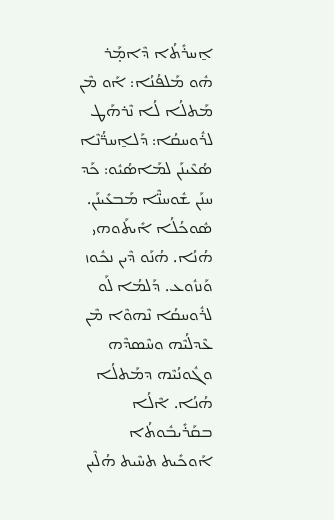ܐ̱ܚܪܺܬܳܐ ܕܶܐܡ̣ܰܪ ܗܽܘ ܡܰܠܦܳܢܳܐ: ܐܰܘ ܡܶܢ ܡܰܬܠܳܐ ܠܳܐ ܢܶܪܗܰܛ ܠܪܽܘܚܩܳܐ: ܕܰܠܐ̱ܚܪ̈ܳܢܶܐ ܣܳܥܶܝܢܰܢ ܠܡܰܐܣܳܝܽܘ: ܟܰܕ ܚܢܰܢ ܫܽܘܚܢ̈ܶܐ ܡܰܒܥܺܝܢܰܢ. ܣܽܘܟܳܠܳܐ ܐܺܝܬܰܘܗܝ ܗܳܢܳܐ. ܗܳܢܰܘ ܕܶܝܢ ܢܟܽܘܙ ܘܰܢܙܽܘܥ. ܕܰܠܡܳܐ ܠܰܘ ܠܪܽܘܚܩܳܐ ܢܶܗܘܶܐ ܡܶܢ ܥܶܕܠܳܝܶܗ ܘܚܶܣܕܶܗ ܘܓܽܘܢܳܝܶܗ ܕܡܰܬܠܳܐ ܗܳܢܳܐ. ܐܶܠܳܐ ܒܩܰܪܺܝܒܽܘܬܳܐ ܐܰܘܟܺܝܬ ܬܚܶܝܬ ܗܳܠܶܝܢ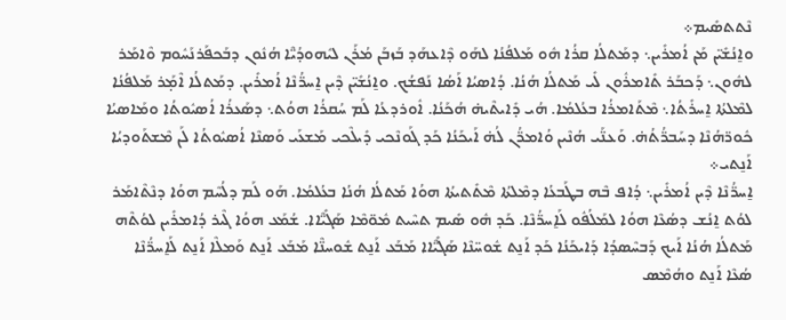ܢܶܬܬܣܺܝܡ܀
ܘܐ̱ܢܳܫܺܝ̈ܢ ܡܰܢ ܐܳܡܪܺܝܢ܆ ܕܡܰܬܠܳܐ ܩܪܳܐ ܗܽܘ ܡܰܠܦܳܢܳܐ ܠܗܰܘ ܕܶܐܥܗܰܕ ܒܰܙܒܰܢ ܡܳܪܰܢ ܠܝܽܗܘܕܳܝ̈ܶܐ ܗܳܢܽܘܢ ܕܒܰܟܦܰܪܢܰܚܽܘܡ ܘܶܐܡܰܪ ܠܗܽܘܢ܆ ܕܰܟܒܰܪ ܬܺܐܡܪܽܘܢ ܠܺܝ ܡܰܬܠܳܐ ܗܳܢܳܐ. ܕܳܐܣܝܳܐ ܐܰܣܳܐ ܢܰܦܫܳܟ. ܘܐ̱ܢܳܫܺܝ̈ܢ ܕܶܝܢ ܐ̱ܚܪ̈ܳܢܶܐ ܐܳܡܪܺܝܢ. ܕܡܰܬܠܳܐ ܐܶܡ̣ܰܪ ܡܰܠܦܳܢܳܐ ܠܡܶܠܬܳܐ ܐ̱ܚܪܺܬܳܐ܆ ܡܶܬܰܐܡܪܳܐ ܒܥܳܠܡܳܐ. ܗܳܝ ܕܺܐܝܬܶܝܗ̇ ܗܳܟܰܢܳܐ. ܐܽܘܪܕܥܳܐ ܠܰܡ ܚܳܩܪܳܐ ܗܘܳܬ܆ ܕܣܰܥܪܳܐ ܐܳܣܝܽܘܬܳܐ ܘܡܰܐܣܝܳܐ ܟܽܘܪ̈ܗܳܢܶܐ ܕܚܰܒܪ̈ܳܬܳܗ̇. ܘܰܥܢ̈ܰܝ ܗܳܢܶܝܢ ܘܳܐܡܪ̈ܳܢ ܠܳܗ̇ ܐܰܝܟܰܢܳܐ ܟܰܕ ܓܰܘܢܶܟܝ ܕܺܝܠܶܟܝ ܡܰܫܥܰܝ ܘܰܣܢܶܐ ܐܳܣܝܽܘܬܳܐ ܠܰܢ ܡܶܫܬܰܘܕܝܳܐ ܐܰܢ̱ܬܝ܀
ܐ̱ܚܪ̈ܳܢܶܐ ܕܶܝܢ ܐܳܡܪܺܝܢ܆ ܕܳܐܦ ܒܶܗ ܒܛܰܒܥܳܐ ܕܡܶܠܬܳܐ ܡܶܬܺܬܝܬܳܐ ܗܘܳܐ ܡܰܬܠܳܐ ܗܳܢܳܐ ܒܥܳܠܡܳܐ. ܗܰܘ ܠܰܡ ܕܠܳܚܶܡ ܗܘܳܐ ܕܢܶܬܶܐܡܰܪ ܠܘܳܬ ܐ̱ܢܳܫ ܕܣܳܥܶܐ ܗܘܳܐ ܠܡܰܠܳܦܽܘ ܠܰܐ̱ܚܪ̈ܳܢܶܐ. ܟܰܕ ܗܽܘ ܣܺܝܡ ܬܚܶܝܬ ܡܽܘ̈ܡܶܐ ܣܰܓܺܝ̈ܶܐܐ. ܫܳܡܰܥ ܗܘܳܐ ܓܶܝܪ ܕܳܐܡܪܺܝܢ ܠܘܳܬܶܗ ܡܰܬܠܳܐ ܗܳܢܳܐ ܐܰܝܟ ܕܰܒܚܶܣܕܳܐ ܕܰܐܝܟܰܢܳܐ ܟܰܕ ܐܰܢ̱ܬ ܫܽܘܚ̈ܢܶܐ ܣܰܓܺܝ̈ܶܐܐ ܡܰܒܰܥ ܐܰܢ̱ܬ ܫܽܘܚܢ̈ܶܐ ܡܰܒܰܥ ܐܰܢ̱ܬ ܘܰܡܠܶܐ ܐܰܢ̱ܬ ܠܰܐ̱ܚܪ̈ܳܢܶܐ ܣܳܥܶܐ ܐܰܢ̱ܬ ܘܗܳܡܶܣ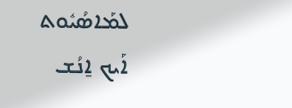ܠܡܰܐܣܳܝܽܘܬ ܐܰܝܟ ܐ̱ܢܳܫ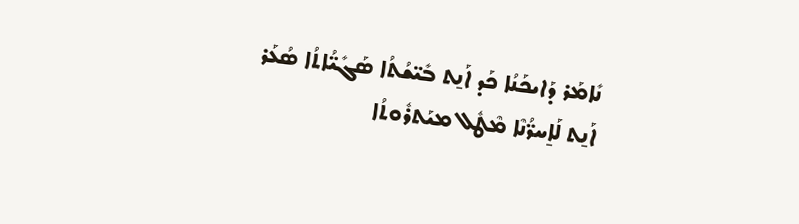ܢܺܐܡܰܪ ܕܰܐܝܟܰܢܳܐ ܟܰܕ ܐܰܢ̱ܬ ܒܺܝ̈ܫܳܬܳܐ ܣܰܓܺܝ̈ܳܐܬܳܐ ܣܳܥܰܪ ܐܰܢ̱ܬ ܠܰܐ̱ܚܪ̈ܳܢܶܐ ܡܶܛܽܠ ܡܝܰܬܪܽܘܬܳܐ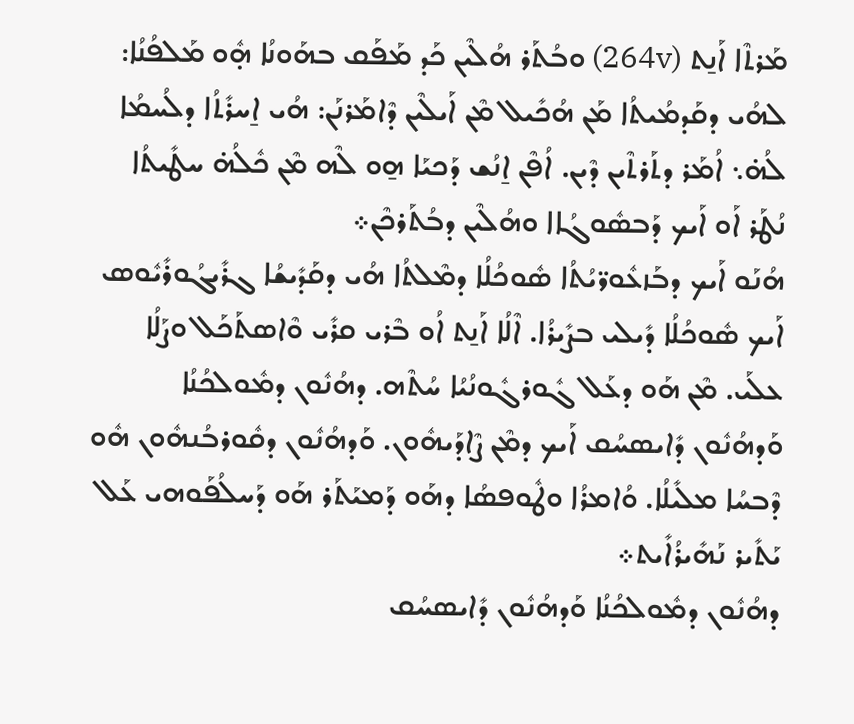ܡܰܪܬܶܐ ܐܰܢ̱ܬ (264v) ܘܒܳܬܰܪ ܗܳܠܶܝܢ ܟܰܕ ܡܰܦܰܩ ܒܗܰܘܢܳܐ ܗ̣ܽܘ ܡܰܠܦܳܢܳܐ: ܠܗܳܝ ܕܩܰܕܡܳܝܬܳܐ ܡܰܢ ܗܳܟܺܝܠ ܡܶܢ ܐܰܝܠܶܝܢ ܕܶܐܡܰܪܢܰܢ: ܗܳܝ ܐ̱ܚܪܺܬܳܐ ܕܠܳܚܡܳܐ ܠܳܗ̇܆ ܐܳܡܰܪ ܕܬܰܪܬܶܝܢ ܕܶܝܢ. ܐܳܦܶܢ ܐ̱ܢܳܫ ܕܰܟܝܰܐ ܗ̱ܘ ܠܶܗ ܡܶܢ ܟܽܠܳܗ̇ ܚܛܺܝܬܳܐ ܢܳܛܰܪ ܐܰܘ ܐܰܝܟ ܕܰܒܣܽܘܓܳܐܐ ܘܗܳܠܶܝܢ ܕܒܳܬܰܪܟܶܢ܀
ܗܳܢܰܘ ܐܰܝܟ ܕܒܰܙܥܽܘܪ̈ܝܳܬܳܐ ܣܽܘܟܳܠܳܐ ܕܡܶܠܬܳܐ ܗܳܝ ܕܩܰܕܺܝܫܳܐ ܓܪܺܝܓܳܘܪܺܝܽܘܣ ܐܰܝܟ ܣܽܘܟܳܠܳܐ ܕܺܝܠܝ ܒܨܺܝܪܳܐ. ܐܶܠܳܐ ܐܰܢ̱ܬ ܐܳܘ ܒܶܪܝ ܩܪܺܝ ܘܶܐܣܬܰܟܰܠ ܘܨܰܠܳܐ ܥܠܰܝ. ܡܶܢ ܗܰܘ ܕܥܰܠ ܓܽܘܪܓܽܘܢܳܝܳܐ ܚܳܬܶܗ. ܕܗܳܢܽܘܢ ܕܡܽܘܠܟܳܢܳܐ ܘܰܕܗܳܢܽܘܢ ܕܺܐܝܣܚܳܩ ܐܰܝܟ ܕܡܶܢ ܨܶܐܕܰܝܗܽܘܢ. ܘܰܕܗܳܢܽܘܢ ܕܩܽܘܪܒܳܢܗܽܘܢ ܗܽܘ ܕܶܒܚܳܐ ܡܠܺܝܠܳܐ. ܘܳܐܡܪܳܐ ܘܛܽܘܦܣܳܐ ܕܗܰܘ ܕܰܡܝܰܬܰܪ ܗܰܘ ܕܰܚܠܳܦܰܘܗܝ ܥܰܠ ܝܰܬܺܝܪ ܢܰܗܺܝܪܳܐܺܝܬ܀
ܕܗܳܢܽܘܢ ܕܡܽܘܠܟܳܢܳܐ ܘܰܕܗܳܢܽܘܢ ܕܺܐܝܣܚܳܩ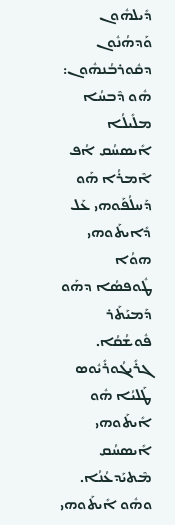ܕܺܝܠܗܽܘܢ ܘܰܕܗܳܢܽܘܢ ܕܩܽܘܪܒܳܢܗܽܘܢ: ܗܽܘ ܕܶܒܚܳܐ ܡܠܺܝܠܳܐ ܐܺܝܣܚܳܩ ܐܳܦ ܐܶܡܪܳܐ ܗܰܘ ܕܰܚܠܳܦܰܘܗܝ ܥܰܠ ܕܺܐܝܬܰܘܗܝ ܗܘܳܐ ܛܽܘܦܣܳܐ ܕܗܰܘ ܕܰܡܝܰܬܰܪ ܦܽܘܫܳܩܳܐ. ܓܪܺܝܓܳܘܪܺܝܽܘܣ ܛܰܠܝܳܐ ܗܽܘ ܐܺܝܬܰܘܗܝ ܐܺܝܣܚܳܩ ܡܶܬܝܰܕܥܳܢܳܐ. ܘܗܽܘ ܐܺܝܬܰܘܗܝ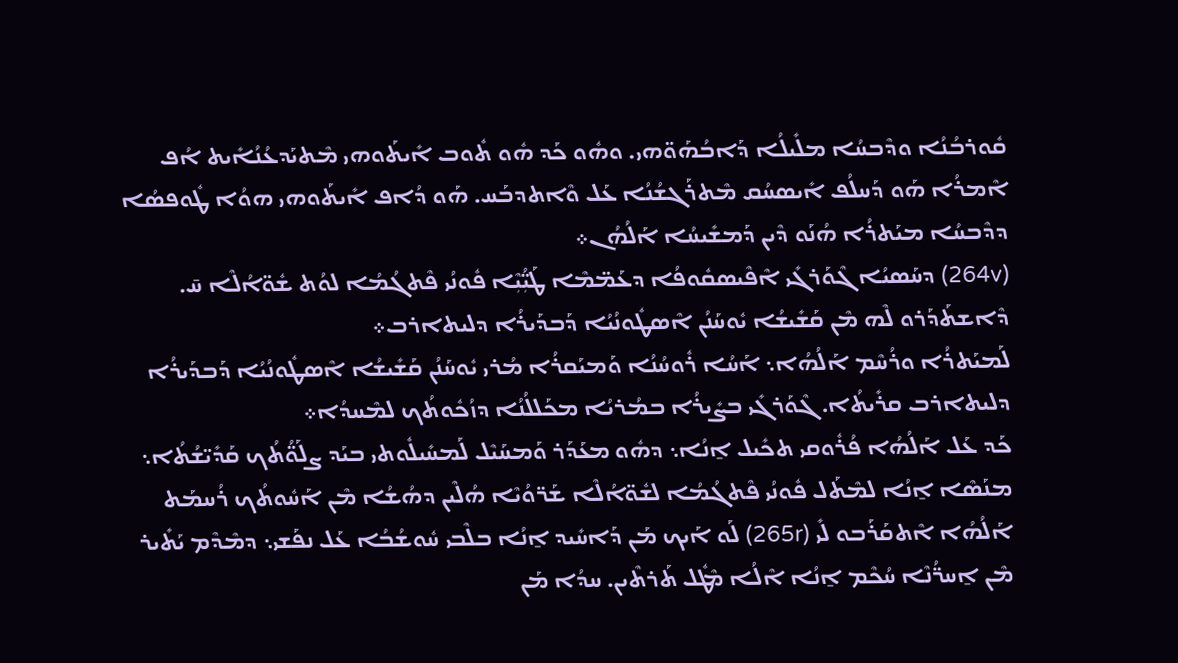ܩܽܘܪܒܳܢܳܐ ܘܕܶܒܚܳܐ ܡܠܺܝܠܳܐ ܕܰܐܒܳܗܰܘ̈ܗܝ. ܘܗܽܘ ܟܰܕ ܗܽܘ ܬܽܘܒ ܐܺܝܬܰܘܗܝ ܡܶܬܝܰܕܥܳܢܳܐܺܝܬ ܐܳܦ ܐܶܡܪܳܐ ܗܰܘ ܕܰܚܠܳܦ ܐܺܝܣܚܳܩ ܡܶܬܪܰܓܫܳܢܳܐ ܥܰܠ ܘܶܐܬܕܒܰܚ. ܗܰܘ ܕܳܐܦ ܐܺܝܬܰܘܗܝ ܗܘܳܐ ܛܽܘܦܣܳܐ ܕܕܶܒܚܳܐ ܡܝܰܬܪܳܐ ܗܳܢܰܘ ܕܶܝܢ ܕܰܡܫܺܝܚܳܐ ܐܰܠܳܗܳܢ܀
(264v) ܕܚܰܣܝܳܐ ܓܶܘܰܪܓܺܝ ܐܶܦܶܝܣܩܽܘܦܳܐ ܕܥܰܡ̈ܡܶܐ ܛܰܝܼ̈ܳܝܼܶܐ ܦܽܘܢܳܝ ܦܶܬܓܳܡܳܐ ܠܘܳܬ ܫܽܘ̈ܐܳܠܶܐ ܚ̄. ܕܶܐܫܬܰܕܰܪܘ ܠܶܗ ܡܶܢ ܩܰܫܺܝܫܳܐ ܝܽܘܚܰܢܳܢ ܐܶܣܛܽܘܢܳܝܳܐ ܕܰܒܕܰܝܪܳܐ ܕܠܝܬܐܪܒ܀
ܠܰܡܝܰܬܪܳܐ ܘܪܳܚܶܡ ܐܰܠܳܗܳܐ܆ ܐܰܚܳܐ ܪܽܘܚܳܢܳܐ ܘܰܡܝܰܩܪܳܐ ܡܳܪܝ ܝܽܘܚܰܢܳܢ ܩܰܫܺܝܫܳܐ ܐܶܣܛܽܘܢܳܝܳܐ ܕܰܒܕܰܝܪܳܐ ܕܠܝܬܐܪܒ ܩܪܺܝܬܳܐ. ܓܶܘܰܪܓܺܝ ܒܨܺܝܪܳܐ ܒܡܳܪܝܳܐ ܡܟܰܠܠܳܢܳܐ ܕܙܳܟܽܘܬܳܟ ܠܡܶܚܕܳܐ܀
ܟܰܕ ܥܰܠ ܐܰܠܳܗܳܐ ܦܳܪܽܘܩܝ ܬܟܺܝܠ ܐ̱ܢܳܐ܆ ܕܗܽܘ ܡܥܰܕܰܪ ܘܰܡܚܰܝܶܠ ܠܰܡܚܺܝܠܽܘܬܝ ܒܝܰܕ ܨܠܰܘ̈ܳܬܳܟ ܩܰܕܺܝ̈ܫܳܬܳܐ܆ ܡܢܰܣܶܐ ܐ̱ܢܳܐ ܠܡܶܬܰܠ ܦܽܘܢܳܝ ܦܶܬܓܳܡܳܐ ܠܫܽܘ̈ܐܳܠܶܐ ܫܰܪ̈ܘܳܝܶܐ ܗܳܠܶܝܢ ܕܗܳܫܳܐ ܡܶܢ ܐܰܚܽܘܬܳܟ ܪܳܚܡܰܬ ܐܰܠܳܗܳܐ ܐܶܬܩܰܪܰܒܘ ܠܺܝ (265r) ܠܰܘ ܐܰܝܟ ܡܰܢ ܕܰܐܚܺܝܕ ܐ̱ܢܳܐ ܒܠܶܒܝ ܚܽܘܫܳܒܳܐ ܥܰܠ ܢܦܰܫܝ܆ ܕܡܶܕܶܡ ܝܰܬܺܝܪ ܡܶܢ ܐ̱ܚܪ̈ܳܢܶܐ ܚܳܟܶܡ ܐ̱ܢܳܐ ܐܶܠܳܐ ܡܶܛܽܠ ܬܰܪܬܶܝܢ. ܚܕܳܐ ܡܰܢ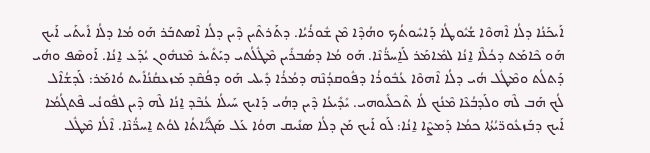ܐܰܝܟܰܢܳܐ ܕܠܳܐ ܐܶܗܘܶܐ ܫܳܝܽܘܛܳܐ ܕܰܐܚܽܘܬܳܟ ܘܗܳܕܶܐ ܡܶܢ ܫܽܘܪܳܝܳܐ. ܕܬܰܪܬܶܝܢ ܕܶܝܢ ܕܠܳܐ ܐܶܣܬܒܰܪ ܗܰܘ ܡܳܐ ܕܠܳܐ ܐܺܝܬܰܝ ܐܰܝܟ ܗܰܘ ܟܶܐܡܰܬ ܕܟܳܠܶܐ ܐ̱ܢܳܐ ܠܡܺܐܡܰܪ ܠܰܐ̱ܚܪ̈ܳܢܶܐ. ܗܰܘ ܡܳܐ ܕܣܳܒܪܺܝܢ ܡܶܛܽܠܳܬܝ ܕܝܰܬܺܝܪ ܡܶܢܗܽܘܢ ܝܳܕܰܥ ܐ̱ܢܳܐ. ܐܰܘܣܶܦ ܘܗܳܝ ܕܰܬܠܳܬ ܘܡܶܛܽܠ ܗܳܝ ܕܠܳܐ ܐܶܗܘܶܐ ܥܳܒܽܘܪܳܐ ܕܦܽܘܩܕܳܢܶܗ ܕܡܳܪܳܐ ܕܺܝܠܝ ܗܰܘ ܕܦܳܩܶܕ ܡܰܙܥܩܳܢܳܐܺܝܬ ܘܳܐܡܰܪ: ܠܰܕܫܳܐܶܠ ܠܳܟ ܗܰܒ ܠܶܗ ܘܠܰܕܒܳܥܶܐ ܡܶܢܳܟ ܠܳܐ ܬܶܟܠܺܝܘܗܝ. ܝܺܕܺܝܥܳܐ ܕܶܝܢ ܕܗܳܝ ܕܰܐܝܟ ܚܰܝܠܳܐ ܥܳܒܶܕ ܐ̱ܢܳܐ ܠܶܗ ܕܶܝܢ ܠܦܽܘܢܳܝ ܦܶܬܓܳܡܳܐ ܐܰܝܟ ܕܒܰܙܥܽܘܪ̈ܝܳܬܳܐ ܟܡܳܐ ܕܰܡܨܶܐ ܐ̱ܢܳܐ: ܠܰܘ ܐܰܝܟ ܡܰܢ ܕܠܳܐ ܣܢܺܝܩ ܗܘܳܐ ܥܰܠ ܣܰܓܺܝ̈ܳܐܬܳܐ ܠܘܳܬ ܐ̱ܚܪ̈ܳܢܶܐ. ܐܶܠܳܐ ܡܶܛܽܠ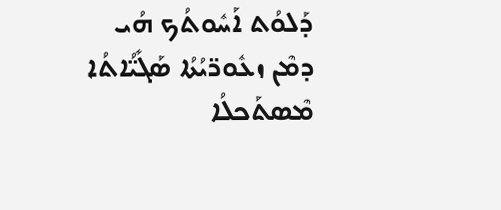ܕܰܠܘܳܬ ܐܰܚܽܘܬܳܟ ܗܳܝ ܕܡܶܢ ܙܥܽܘܪ̈ܝܳܬܳܐ ܣܰܓܺܝ̈ܳܐܬܳܐ ܡܶܣܬܰܟܠܳܐ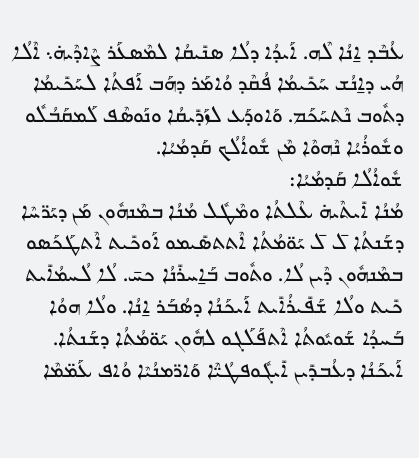ܥܳܒܶܕ ܐ̱ܢܳܐ ܠܶܗ. ܐܰܝܕܳܐ ܕܠܳܐ ܣܢܺܝܩܳܐ ܠܡܶܣܥܰܪ ܨܶܐܕܶܝܗ̇܆ ܐܶܠܳܐ ܗܳܝ ܕܐ̱ܢܳܫ ܚܰܟܺܝܡܳܐ ܦܳܩܶܕ ܘܳܐܡܰܪ ܕܗܰܒ ܐܰܦܬܳܐ ܠܚܰܟܺܝܡܳܐ ܕܬܽܘܒ ܢܶܬܚܰܟܰܡ. ܘܰܐܘܕܰܥ ܠܙܰܕܺܝܩܳܐ ܘܢܰܘܣܶܦ ܠܰܡܩܰܒܳܠܽܘ ܘܫܽܘܪܳܝܳܐ ܢܶܗܘܶܐ ܡܶܢ ܫܽܘܐܳܠܳܟ ܩܰܕܡܳܝܳܐ.
ܫܽܘܐܳܠܳܐ ܩܰܕܡܳܝܳܐ:
ܡܳܢܳܐ ܐܺܝܬܶܝܗ̇ ܥܶܠܬܳܐ ܘܡܶܛܽܠ ܡܳܢܳܐ ܒܡܶܢܗܽܘܢ ܡܰܢ ܕܝܰܪ̈ܚܶܐ ܕܫܰܢܬܳܐ ܠ̄ ܠ̄ ܝܰܘ̈ܡܳܬܳܐ ܐܶܬܬܣܺܝܡܘ ܐܰܘܟܺܝܬ ܐܶܬܛܰܟܰܣܘ ܒܡܶܢܗܽܘܢ ܕܶܝܢ ܠܳܐ. ܘܬܽܘܒ ܒܰܐ̱ܚܪܺܢܳܐ ܟܚ̄. ܠܳܐ ܠܳܚܡܳܐܺܝܬ ܟܺܝܬ ܘܠܳܐ ܫܰܦܺܝܪܳܐܺܝܬ ܐܰܝܟܰܢܳܐ ܕܣܳܒܰܪ ܐ̱ܢܳܐ. ܘܠܳܐ ܗܘܳܐ ܒܰܚܕܳܐ ܫܰܘܝܽܘܬܳܐ ܐܶܬܦܰܠܰܓܘ ܠܗܽܘܢ ܝܰܘ̈ܡܳܬܳܐ ܕܫܰܢܬܳܐ. ܐܰܝܟܰܢܳܐ ܕܥܳܒܕܺܝܢ ܐܺܝܓܽܘܦܛܳܝ̈ܶܐ ܘܰܐܪ̈ܡܢܳܝܶܐ ܘܳܐܦ ܥܰܡ̈ܡܶܐ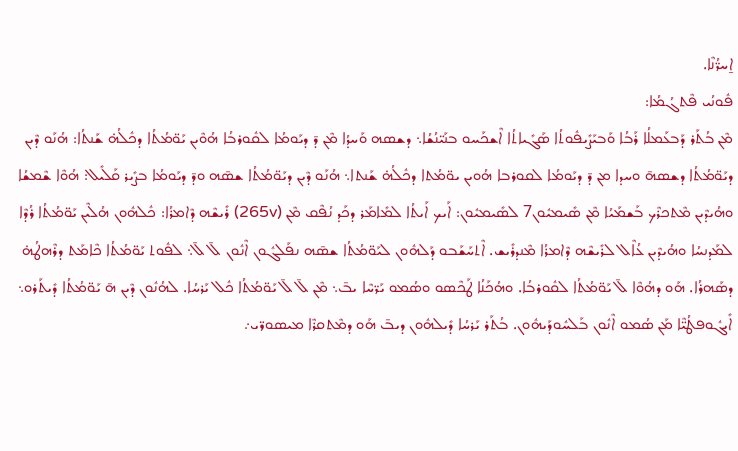ܐ̱ܚܪ̈ܳܢܶܐ.
ܦܽܘܢܳܝ ܦܶܬܓܳܡܳܐ:
ܡܶܢ ܒܳܬܰܪ ܕܰܒܥܰܡܠܳܐ ܪܰܒܳܐ ܘܰܒܝܰܨܺܝܦܽܘܬܳܐ ܣܰܓܺܝܐܬܳܐ ܐܶܫܟܰܚܘ ܒܢܰܝ̈ܢܳܫܳܐ܆ ܕܫܣܗ ܘܰܚܕܳܐ ܡܶܢ ܕ̄ ܕܝܰܘܡܳܐ ܠܩܽܘܪܒܳܐ ܗܳܘܶܝܢ ܝܰܘ̈ܡܳܬܳܐ ܕܟܽܠܳܗ̇ ܫܰܢܬܳܐ: ܗܳܢܰܘ ܕܶܝܢ ܕܝܰܘ̈ܡܳܬܳܐ ܕܫܣܗ̄ ܘܚܕܐ ܡܢ ܕ̄ ܕܝܰܘܡܳܐ ܠܩܘܪܒܐ ܗܳܘܝܢ ܝܘ̈ܡܳܬܐ ܕܟܽܠܳܗ̇ ܫܰܢܬܐ܆ ܗܳܢܰܘ ܕܶܝܢ ܕܝܰܘ̈ܡܳܬܳܐ ܫܣ̄ܗ ܘܕ̄ ܕܝܰܘܡܳܐ ܒܨܺܝܪ ܩܰܠܺܝܠ: ܗܳܘܶܐ ܫܶܡܫܳܐ ܘܗܳܝܕܶܝܢ ܡܶܬܟܪܶܟ ܒܰܫܡܰܝܳܐ ܡܶܢ ܣܺܝܡܝܽܘܢ7 ܠܣܺܝܡܝܽܘܢ: ܐܰܝܟ ܐܰܝܬܳܐ ܠܡܺܐܡܰܪ ܕܟܰܕ ܢܳܦܶܩ ܡܶܢ (265v) ܪܺܝܫܶܗ ܕܶܐܡܪܳܐ: ܟܽܠܗܽܘܢ ܗܳܠܶܝܢ ܝܰܘ̈ܡܳܬܳܐ ܪܳܕܶܐ ܠܡܰܕܢܚܳܐ ܘܗܳܝܕܶܝܢ ܥܳܐܶܠ ܠܪܺܝܫܶܗ ܕܶܐܡܪܳܐ ܡܶܢܕܪܺܝܫ. ܐܶܬܚܰܫܰܒܘ ܕܰܠܗܽܘܢ ܠܝܰܘ̈ܡܳܬܳܐ ܫܣ̄ܗ ܢܦܰܠܓܽܘܢ ܐܶܢܽܘܢ ܠ̄ ܠ̄܆ ܠܦܽܘܬ ܝܰܘ̈ܡܳܬܳܐ ܟܶܐܡܰܬ ܕܪܶܗܛܳܗ̇ ܕܣܰܗܪܳܐ. ܗܰܘ ܕܗܳܘܶܐ ܠ̄ ܝܰܘ̈ܡܳܬܳܐ ܠܩܽܘܪܒܳܐ. ܘܗܳܟܰܢܳܐ ܛܰܟܶܣܘ ܘܣܳܡܘ ܝܰܪ̈ܚܶܐ ܝܒ̄܆ ܡܶܢ ܠ̄ ܠ̄ ܝܰܘ̈ܡܳܬܳܐ ܟܽܠ ܝܰܪܚܳܐ. ܠܗܳܢܽܘܢ ܕܶܝܢ ܗ̄ ܝܰܘ̈ܡܳܬܳܐ ܕܺܝܬܰܪܘ܆ ܐܺܝܓܽܘܦܛܳܝ̈ܶܐ ܡܰܢ ܣܳܡܘ ܐܶܢܽܘܢ ܒܰܠܚܽܘܕܰܝܗܽܘܢ. ܒܳܬܰܪ ܝܰܪܚܳܐ ܕܺܝܠܗܽܘܢ ܕܝܒ̄ ܗܰܘ ܕܡܶܬܩܪܶܐ ܡܝܣܘܪ̈ܝ܇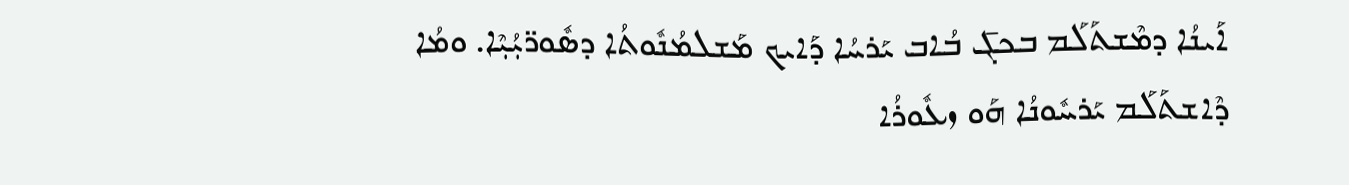ܐܰܝܢܳܐ ܕܡܶܫܬܰܠܰܡ ܒܟܓ̄ ܒܳܐܒ ܝܰܪܚܳܐ ܕܰܐܝܟ ܡܰܫܠܡܳܢܽܘܬܳܐ ܕܣܽܘܪ̈ܝܼܳܝܼܶܐ. ܘܡܳܐ ܕܶܐܫܬܰܠܰܡ ܝܰܪܚܽܘܢܳܐ ܗܰܘ ܙܥܽܘܪܳܐ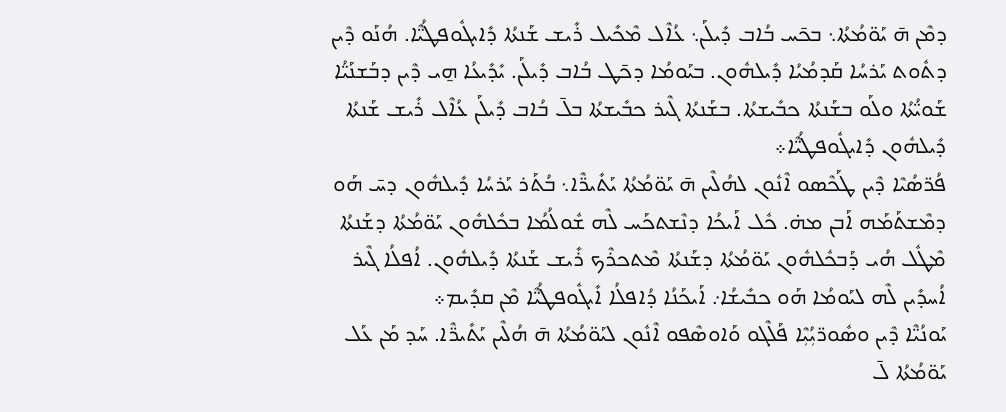ܕܡܶܢ ܗ̄ ܝܰܘ̈ܡܳܬܳܐ܆ ܒܟ̄ܚ ܒܳܐܒ ܕܺܝܠܰܢ܆ ܥܳܐܶܠ ܡܶܟܺܝܠ ܪܺܝܫ ܫܰܢܬܳܐ ܕܺܐܝܓܽܘܦܛܳܝ̈ܶܐ. ܗܳܢܰܘ ܕܶܝܢ ܕܬܽܘܬ ܝܰܪܚܳܐ ܩܰܕܡܳܝܳܐ ܕܺܝܠܗܽܘܢ. ܒܝܰܘܡܳܐ ܕܟ̄ܛ ܒܳܐܒ ܕܺܝܠܰܢ. ܝܺܕܺܝܥܳܐ ܗ̱ܝ ܕܶܝܢ ܕܒܰܫܢܰܝ̈ܳܐ ܫܰܘܝ̈ܳܬܳܐ ܘܠܰܘ ܒܫܰܢܬܳܐ ܟܒܺܝܫܬܳܐ. ܒܫܰܢܬܳܐ ܓܶܝܪ ܟܒܺܝܫܬܳܐ ܒܠ̄ ܒܳܐܒ ܕܺܝܠܰܢ ܥܳܐܶܠ ܪܺܝܫ ܫܰܢܬܳܐ ܕܺܝܠܗܽܘܢ ܕܺܐܝܓܽܘܦܛܳܝ̈ܶܐ܀
ܦܳܪ̈ܣܳܝܶܐ ܕܶܝܢ ܛܰܟܶܣܘ ܐܶܢܽܘܢ ܠܗܳܠܶܝܢ ܗ̄ ܝܰܘ̈ܡܳܬܳܐ ܝܰܬܺܝܪ̈ܶܐ܆ ܒܳܬܰܪ ܝܰܪܚܳܐ ܕܺܝܠܗܽܘܢ ܕܚ̄ ܗܰܘ ܕܡܶܫܬܰܡܰܗ ܐܰܒܢ ܡܗ̇. ܟܽܠ ܐܰܝܟܳܐ ܕܢܶܫܬܟܰܚ ܠܶܗ ܫܽܘܠܳܡܳܐ ܒܟܽܠܗܽܘܢ ܝܰܘ̈ܡܳܬܳܐ ܕܫܰܢܬܳܐ ܡܶܛܽܠ ܗܳܝ ܕܰܒܟܽܠܗܽܘܢ ܝܰܘ̈ܡܳܬܳܐ ܕܫܰܢܬܳܐ ܡܶܬܟܪܶܟ ܪܺܝܫ ܫܰܢܬܳܐ ܕܺܝܠܗܽܘܢ. ܐܳܦܠܳܐ ܓܶܝܪ ܐܳܚܕܺܝܢ ܠܶܗ ܠܝܰܘܡܳܐ ܗܰܘ ܟܒܺܝܫܳܐ܇ ܐܰܝܟܰܢܳܐ ܕܳܐܦܠܳܐ ܐܺܝܓܽܘܦܛܳܝ̈ܶܐ ܡܶܢ ܩܕܺܝܡ܀
ܝܰܘܢܳܝ̈ܶܐ ܕܶܝܢ ܘܣܽܘܪ̈ܝܼܳܝܼܶܐ ܦܰܠܶܓܘ ܘܰܐܘܣܶܦܘ ܐܶܢܽܘܢ ܠܝܰܘ̈ܡܳܬܳܐ ܗ̄ ܗܳܠܶܝܢ ܝܰܬܺܝܪ̈ܶܐ. ܚܰܕ ܡܰܢ ܥܰܠ ܝܰܘ̈ܡܳܬܳܐ ܠ̄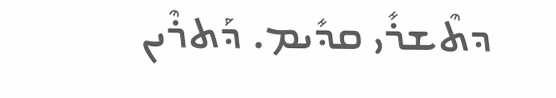ܕܬܶܫܪܺܝ ܩܕܺܝܡ. ܕܰܬܪܶܝܢ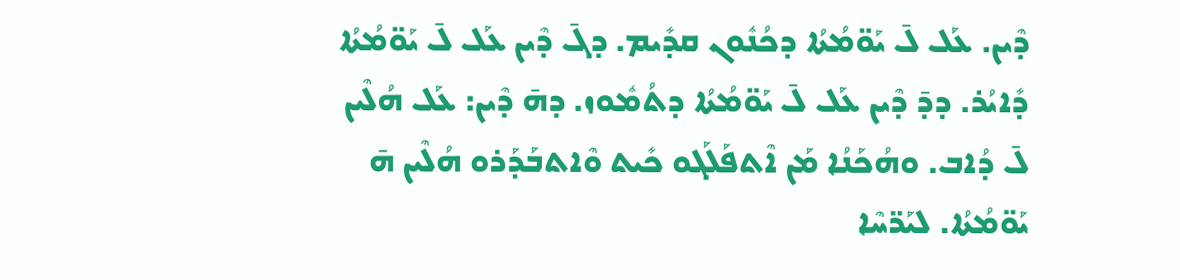ܕܶܝܢ. ܥܰܠ ܠ̄ ܝܰܘ̈ܡܳܬܳܐ ܕܟܳܢܽܘܢ ܩܕܺܝܡ. ܕܓ̄ ܕܶܝܢ ܥܰܠ ܠ̄ ܝܰܘ̈ܡܳܬܳܐ ܕܺܐܝܳܪ. ܕܕ̄ ܕܶܝܢ ܥܰܠ ܠ̄ ܝܰܘ̈ܡܳܬܳܐ ܕܬܳܡܽܘܙ. ܕܗ̄ ܕܶܝܢ: ܥܰܠ ܗܳܠܶܝܢ ܠ̄ ܕܳܐܒ. ܘܗܳܟܰܢܳܐ ܡܰܢ ܐܶܬܦܰܠܰܓܘ ܟܺܝܬ ܘܶܐܬܒܰܕܰܪܘ ܗܳܠܶܝܢ ܗ̄ ܝܰܘ̈ܡܳܬܳܐ. ܠܝܰܪ̈ܚܶܐ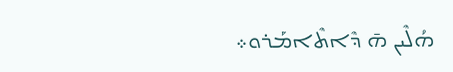ܗܳܠܶܝܢ ܗ̄ ܕܶܐܬܶܐܡܰܪܘ܀